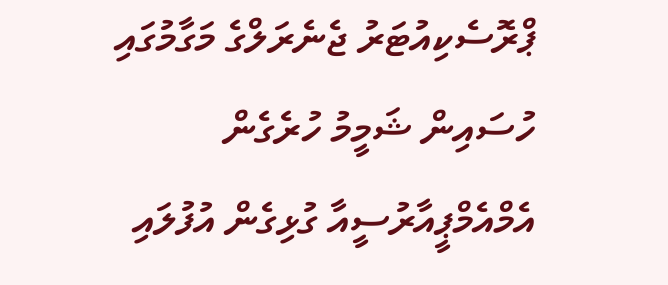ޕްރޮސެކިއުޓަރު ޖެނެރަލްގެ މަގާމުގައި ހުސައިން ޝަމީމު ހުރެގެން އެމްއެމްޕީއާރުސީއާ ގުޅިގެން އުފުލައި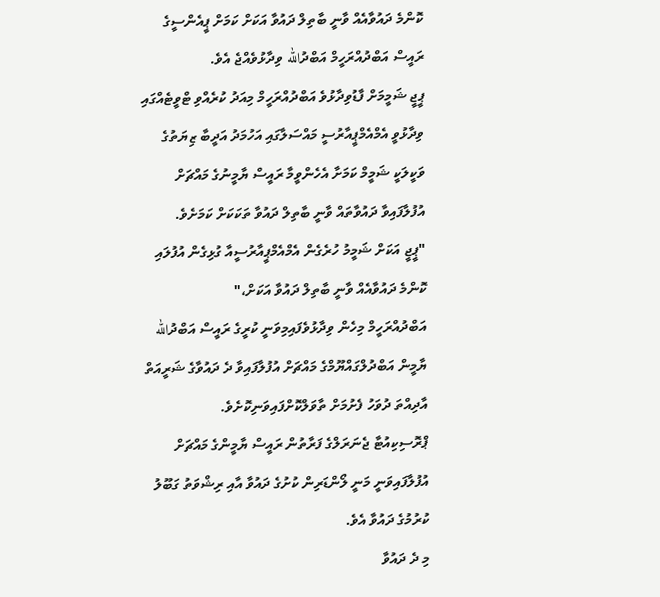ކޮންމެ ދައުވާއެއް ވާނީ ބާތިލް ދައުވާ އަކަށް ކަމަށް ޕީއެންސީގެ ރައީސް އަބްދުއްރަހީމް އަބްދުالله ވިދާޅުވެއްޖެ އެވެ.
ޕީޖީ ޝަމީމަށް ފާޑުވިދާޅުވެ އަބްދުއްރަހީމް މިއަދު ކުރެއްވި ޓްވީޓެއްގައި ވިދާޅުވީ އެމްއެމްޕީއާރުސީ މައްސަލާގައި އަހުމަދު އަދީބާ ޒިޔަތުގެ ވަކީލަކީ ޝަމީމް ކަމަށާ އެހެންވީމާ ރައީސް ޔާމީނުގެ މައްޗަށް އުފުލާފައިވާ ދައުވާތައް ވާނީ ބާތިލް ދައުވާ ތަކަކަށް ކަމަށެވެ.
"ޕީޖީ އަކަށް ޝަމީމު ހުރެގެން އެމްއެމްޕީއާރުސީއާ ގުޅިގެން އުފުލައި ކޮންމެ ދައުވާއެއް ވާނީ ބާތިލް ދައުވާ އަކަށް،"
އަބްދުއްރަހީމް މިހެން ވިދާޅުވެފައިމިވަނީ ކުރީގެ ރައީސް އަބްދުالله ޔާމީން އަބްދުލްގައްޔޫމްގެ މައްޗަށް އުފުލާފައިވާ ދެ ދައުވާގެ ޝަރީއަތް އާދިއްތަ ދުވަހު ފެށުމަށް ތާވަލްކޮށްފައިވަނިކޮށެވެ.
ޕްރޮސިކިއުޓާ ޖެނަރަލްގެ ފަރާތުން ރައީސް ޔާމީންގެ މައްޗަށް އުފުލާފައިވަނީ މަނީ ލޯންޑަރިން ކުށުގެ ދައުވާ އާއި ރިޝްވަތު ގަބޫލު ކުރުމުގެ ދައުވާ އެވެ.
މި ދެ ދައުވާ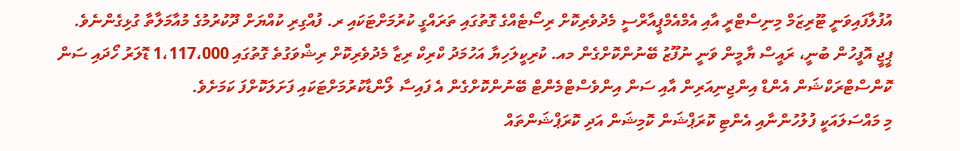އުފުލާފައިވަނީ ޓޫރިޒަމް މިނިސްޓްރީ އާއި އެމްއެމްޕީއާރްސީ މެދުވެރިކޮށް ރިސޯޓެއްގެ ގޮތުގައި ތަރައްގީ ކުރުމަށްޓަކައި ރ. ފުއްގިރި ކުއްޔަށް ދޫކުރުމުގެ މުއާމަލާތާ ގުޅިގެންނެވެ.
ޕީޖީ އޮފީހުން ބުނީ، ރައީސް ޔާމީން ވަނީ ނުފޫޒު ބޭނުންކޮށްގެން މއ. ކުރިކީލަހިޔާ އަހުމަދު ކްރިކް ރިޒާ މެދުވެރިކޮށް ރިޝްވަގުތެ ގޮތުގައި 1،117،000 ޑޮލަރު ހޯދައި ސަން ކޮންސްޓްރަކްޝަން އެންޑް އިންޖިނިއަރިން އާއި ސަން އިންވެސްޓްމެންޓް ބޭނުންކޮށްގެން އެ ފައިސާ ލޯންޑާކުރުމަށްޓަކައި ފަށަލަކޮށްފަ ކަމަށެވެ.
މި މައްސަލައަކީ ފުލުހުންނާއި އެންޓި ކޮރަޕްޝަން ކޮމިޝަން އަދި ކޮރަޕްޝަންތައް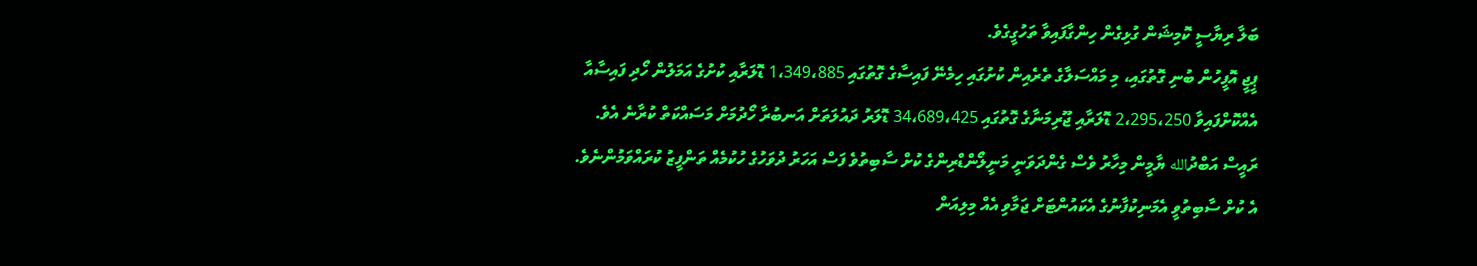ބަލާ ރިޔާސީ ކޮމިޝަން ގުޅިގެން ހިންގާފައިވާ ތަހުގީގެވެ.
ޕީޖީ އޮފީހުން ބުނި ގޮތުގައި، މި މައްސަލާގެ ތެރެއިން ކުށުގައި ހިމެނޭ ފައިސާގެ ގޮތުގައި 1،349،885 ޑޮލަރާއި ކުށުގެ އަމަލުން ހޯދި ފައިސާއާ އެއްކޮށްފައިވާ 2،295،250 ޑޮލަރާއި ޖޫރިމަނާގެ ގޮތުގައި 34،689،425 ޑޮލަރު ދައުލަތަށް އަނބުރާ ހޯދުމަށް މަސައްކަތް ކުރާނެ އެވެ.
ރައީސް އަބްދުالله ޔާމީން މިހާރު ވެސް ގެންދަވަނީ މަނީލޯންޑްރިންގެ ކުށް ސާބިތުވެ ފަސް އަހަރު ދުވަހުގެ ހުކުމެއް ތަންފީޒު ކުރައްވަމުންނެވެ. އެ ކުށް ސާބިތުވީ އެމަނިކުފާނުގެ އެކައުންޓަށް ޖަމާވި އެއް މިލިއަން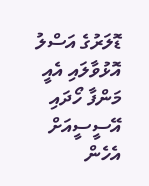ޑޮލަރުގެ އަސްލު އޮޅުވާލައި އެއީ މަންފާ ހޯދައި އޭސީސީއަށް އެހެން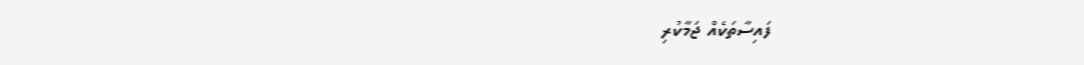ފައިސާތަކެއް ޖަމާކުރި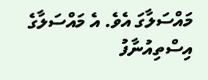މައްސަލާގަ އެވެ. އެ މައްސަލާގެ އިސްތިއުނާފު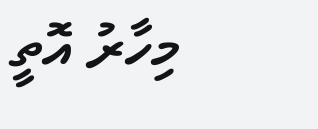މިހާރު އޮތީ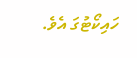ހައިކޯޓުގަ އެވެ.